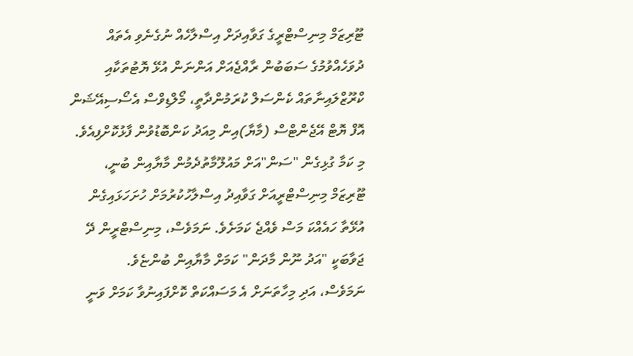ޓޫރިޒަމް މިނިސްޓްރީގެ ގަވާއިދަށް އިސްލާހެއް ނުގެނެވި އެތައް ދުވަހެއްވުމުގެ ސަބަބުން ރާއްޖެއަށް އަންނަން އުޅޭ ޔޮޓުތަކާއި ކްރޫޒްލައިނާތައް ކެންސަލް ކުރަމުންދާތީ، މޯލްޑިވްސް އެސޯސިއޭޝަން އޮފް ޔޮޓް އޭޖެންޓްސް (މާޔާ)އިން މިއަދު ކަންބޮޑުވުން ފާޅުކޮށްފިއެވެ.
މި ކަމާ ގުޅިގެން "ސަން"އަށް މައުލޫމާތުދެމުން މާޔާއިން ބުނީ، ޓޫރިޒަމް މިނިސްޓްރީއަށް ގަވާއިދު އިސްލާހުކުރުމަށް ހުށަހަޅައިގެން އުޅޭތާ ހައެއްކަ މަސް ވެއްޖެ ކަމަށެވެ. ނަމަވެސް، މިނިސްޓްރީން ދޭ ޖަވާބަކީ "އަދު ނޫން މާދަން" ކަމަށް މާޔާއިން ބުންޏެވެ.
ނަމަވެސް، އަދި މިހާތަނަށް އެ މަސައްކަތް ކޮށްފައިނުވާ ކަމަށް ވަނީ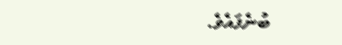ބުނެފައެވެ.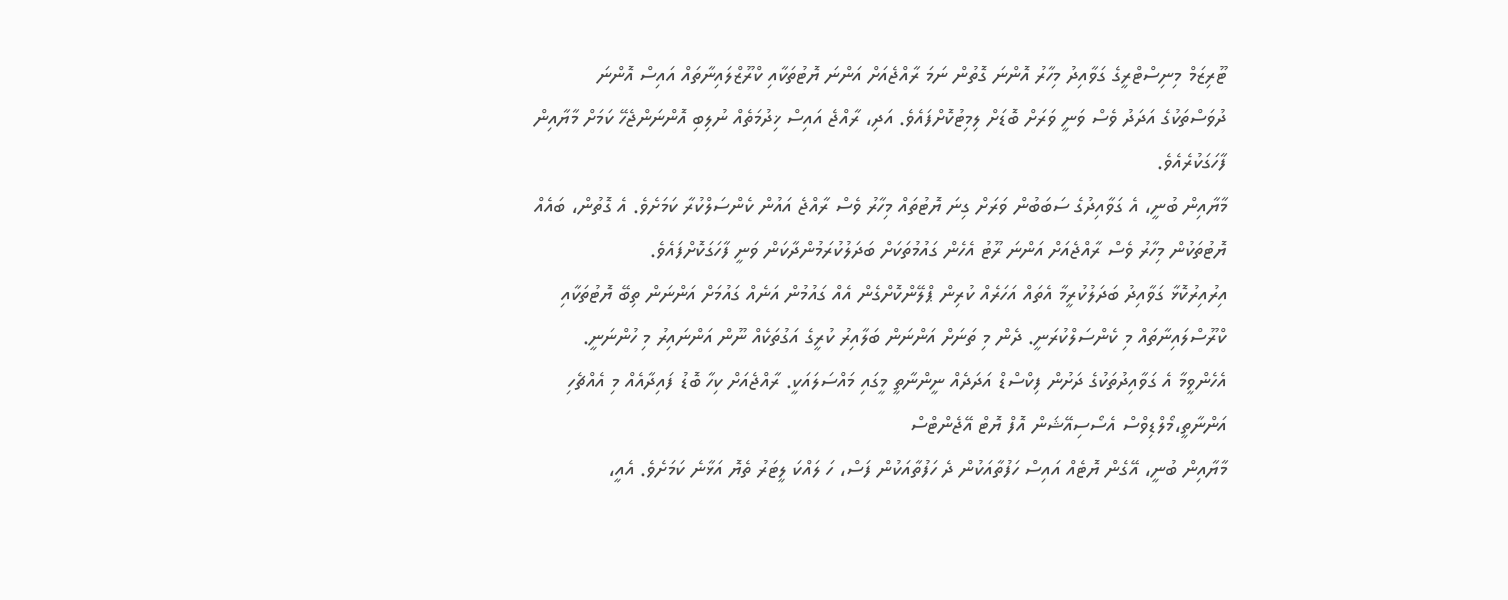ޓޫރިޒަމް މިނިސްޓްރީގެ ގަވާއިދު މިހާރު އޮންނަ ގޮތުން ނަމަ ރާއްޖެއަށް އަންނަ ޔޮޓުތަކާއި ކްރޫޒްލައިނާތައް އައިސް އޮންނަ ދުވަސްތަކުގެ އަދަދު ވެސް ވަނީ ވަރަށް ބޮޑަށް ލިމިޓުކޮށްފައެވެ. އަދި، ރާއްޖެ އައިސް ޚިދުމަތެއް ނުލިބި އޮންނަންޖެހޭ ކަމަށް މާޔާއިން ފާހަގަކުރެއެވެ.
މާޔާއިން ބުނީ، އެ ގަވާއިދުގެ ސަބަބުން ވަރަށް ގިނަ ޔޮޓުތައް މިހާރު ވެސް ރާއްޖެ އައުން ކެންސަލްކުރާ ކަމަށެވެ. އެ ގޮތުން، ބައެއް ޔޮޓުތަކުން މިހާރު ވެސް ރާއްޖެއަށް އަންނަ ރޫޓު އެހެން ގައުމުތަކަށް ބަދަލުކުރަމުންދާކަން ވަނީ ފާހަގަކޮށްފައެވެ.
އިރުއިރުކޮޅާ ގަވާއިދު ބަދަލުކުރީމާ އެތައް އަހަރެއް ކުރިން ޕްލޭންކޮށްގެން އެއް ގައުމުން އަނެއް ގައުމަށް އަންނަން ތިބޭ ޔޮޓުތަކާއި ކްރޫސްލައިނާތައް މި ކެންސަލްކުރަނީ. ދެން މި ތަނަށް އަންނަން ބަލާއިރު ކުރީގެ އަގުތަކެއް ނޫން އަންނައިރު މި ހުންނަނީ. އެހެންވީމާ އެ ގަވާއިދުތަކުގެ ދަށުން ފިކްސްޑް އަދަދެއް ނީންނާތީ މީގައި މައްސަލައަކީ. ރާއްޖެއަށް ކިހާ ބޮޑު ފައިދާއެއް މި އެއްޗެހި އަންނާތީ،މޯލްޑިވްސް އެސޯސިއޭޝަން އޮފް ޔޮޓް އޭޖެންޓްސް
މާޔާއިން ބުނީ، އޭގެން ޔޮޓެއް އައިސް ހަފުތާއަކުން ދެ ހަފުތާއަކުން ފަސް، ހަ ލައްކަ ލީޓަރު ތެޔޮ އަޅާނެ ކަމަށެވެ. އެއީ،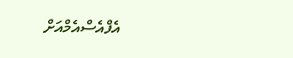އެފްއެސްއެމްއަށް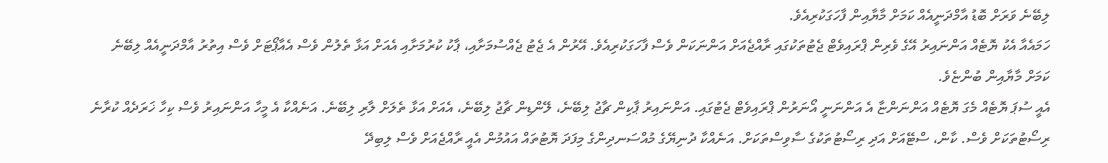ލިބޭނެ ވަރަށް ބޮޑު އާމްދަނީއެއް ކަމަށް މާޔާއިން ފާހަގަކުރިއެވެ.
ހަމައެއާ އެކު ޔޮޓެއް އަންނައިރު އޭގެ ވެރިން ޕްރައިވެޓް ޖެޓުތަކުގައި ރާއްޖެއަށް އަންނަކަން ވެސް ފާހަގަކުރިއެވެ. އޭރުން އެ ޖެޓު ޖެއްސުމަށާއި، ޕާކު ކުރުމަށާއި އެއަށް އަޅާ ތެލުން ވެސް އެއާޕޯޓަށް ވެސް އިތުރު އާމްދަނީއެއް ލިބޭނެ ކަމަށް މާޔާއިން ބުންޏެވެ.
އެއީ ސުޕަ ޔޮޓެއް މެގަ ޔޮޓެއް އަންނަންޏާ އެ އަންނަނީ އޯނަރުން ޕްރައިވެޓް ޖެޓުގައި. އަންނައިރު ޕާކިން ޗާޖު ލިބޭނެ، ލޭންޑިން ޗާޖު ލިބޭނެ، އެއަށް އަޅާ ތެލަށް ލާރި ލިބޭނެ. އަނެއްކާ އެ މީހާ އަންނައިރު ވެސް ކިހާ ޚަރަދެއް ކުރާނެ ރިސޯޓުތަކަށް ވެސް. ކާން، ސްޓޭއަށް އަދި ރިސޯޓުތަކުގެ ސާވިސްތަކަށް. އަނެއްކާ ދުނިޔޭގެ މުއްސަނދިންގެ މިފަދަ ޔޮޓުތައް އައުމުން އެއީ ރާއްޖެއަށް ވެސް ލިބިދޭ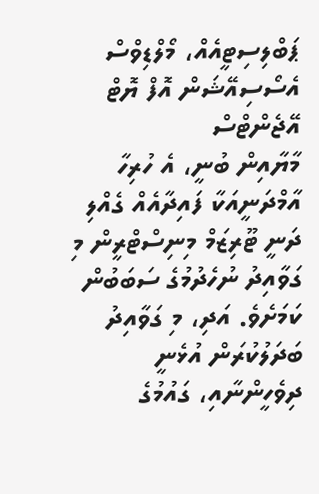ޕަބްލިސިޓީއެއް، މޯލްޑިވްސް އެސޯސިއޭޝަން އޮފް ޔޮޓް އޭޖެންޓްސް
މާޔާއިން ބުނީ، އެ ހުރިހާ އާމްދަނީއަކާ ފައިދާއެއް ގެއްލި ދަނީ ޓޫރިޒަމް މިނިސްޓްރީން މި ގަވާއިދު ނުހެދުމުގެ ސަބަބުން ކަމަށެވެ. އަދި، މި ގަވާއިދު ބަދަލުކުރަން އުޅެނީ ދިވެހީންނާއި، ގައުމުގެ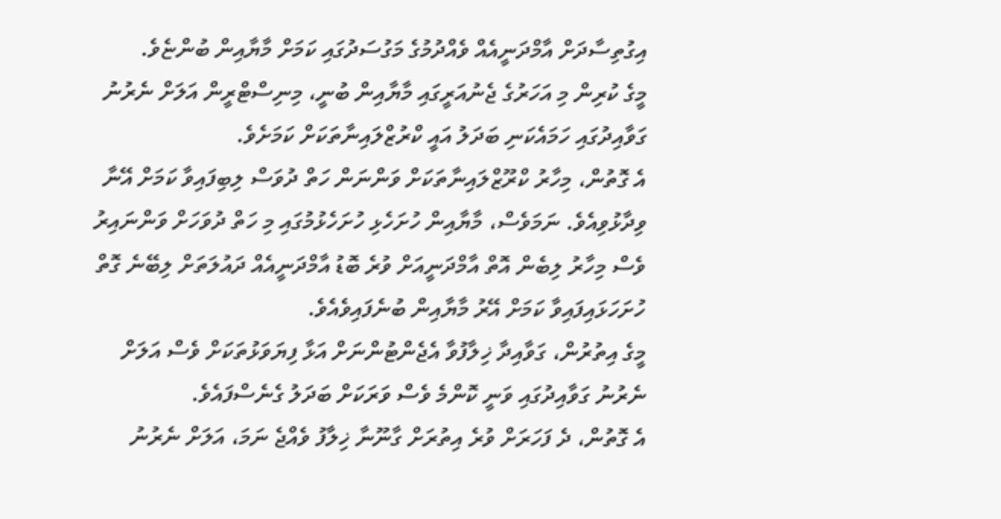އިގުތިސާދަށް އާމްދަނީއެއް ވެއްދުމުގެ މަގުސަދުގައި ކަމަށް މާޔާއިން ބުންޏެވެ.
މީގެ ކުރިން މި އަހަރުގެ ޖެނުއަރީގައި މާޔާއިން ބުނީ، މިނިސްޓްރީން އަލަށް ނެރުނު ގަވާއިދުގައި ހަމައެކަނި ބަދަލު އައީ ކްރުޒްލައިނާތަކަށް ކަމަށެވެ.
އެ ގޮތުން، މިހާރު ކްރޫޒްލައިނާތަކަށް ވަންނަން ހަތް ދުވަސް ލިބިފައިވާ ކަމަށް އޭނާ ވިދާޅުވިއެވެ. ނަމަވެސް، މާޔާއިން ހުށަހެޅި ހުށަހެޅުމުގައި މި ހަތް ދުވަހަށް ވަންނައިރު ވެސް މިހާރު ލިބެން އޮތް އާމްދަނީއަށް ވުރެ ބޮޑު އާމްދަނީއެއް ދައުލަތަށް ލިބޭނެ ގޮތް ހުށަހަޅައިފައިވާ ކަމަށް އޭރު މާޔާއިން ބުނެފައިވެއެވެ.
މީގެ އިތުރުން، ގަވާއިދާ ޚިލާފުވާ އެޖެންޓުންނަށް އަޅާ ފިޔަވަޅުތަކަށް ވެސް އަލަށް ނެރުނު ގަވާއިދުގައި ވަނީ ކޮންމެ ވެސް ވަރަކަށް ބަދަލު ގެނެސްފައެވެ.
އެ ގޮތުން، ދެ ފަހަރަށް ވުރެ އިތުރަށް ގާނޫނާ ޚިލާފު ވެއްޖެ ނަމަ، އަލަށް ނެރުނު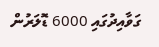ގަވާއިދުގައި 6000 ޑޮލަރުން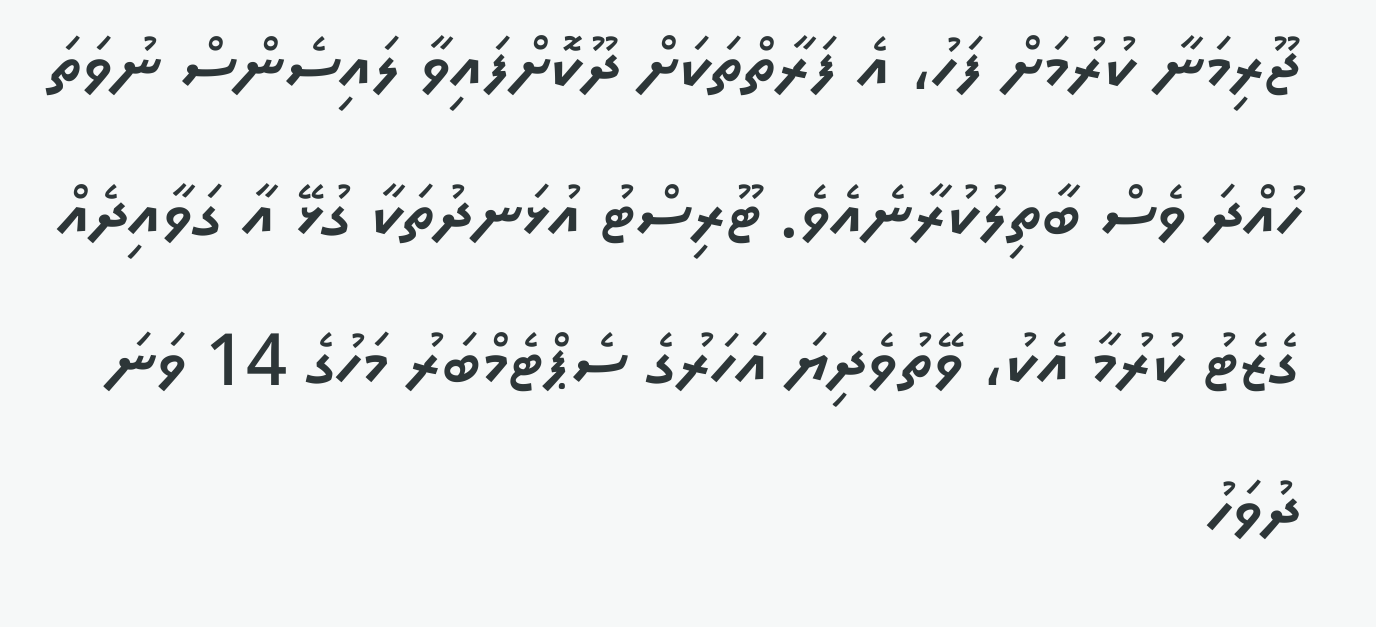ޖޫރިމަނާ ކުރުމަށް ފަހު، އެ ފަރާތްތަކަށް ދޫކޮށްފައިވާ ލައިސެންސް ނުވަތަ ހުއްދަ ވެސް ބާތިލުކުރާނެއެވެ. ޓޫރިސްޓު އުޅަނދުތަކާ ގުޅޭ އާ ގަވާއިދެއް ގެޒެޓު ކުރުމާ އެކު، ވޭތުވެދިޔަ އަހަރުގެ ސެޕްޓެމްބަރު މަހުގެ 14 ވަނަ ދުވަހު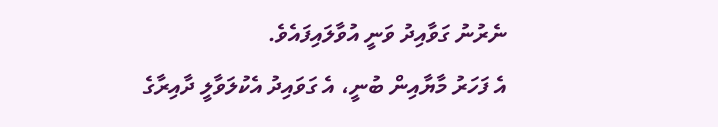ނެރުނު ގަވާއިދު ވަނީ އުވާލައިފައެވެ.
އެ ފަހަރު މާޔާއިން ބުނީ، އެ ގަވައިދު އެކުލަވާލީ ދާއިރާގެ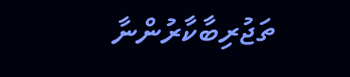ތަޖުރިބާކާރުންނާ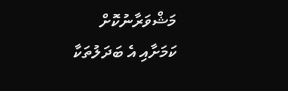މަޝްވަރާނުކޮށް ކަމަށާއި އެ ބަދަލުތަކާ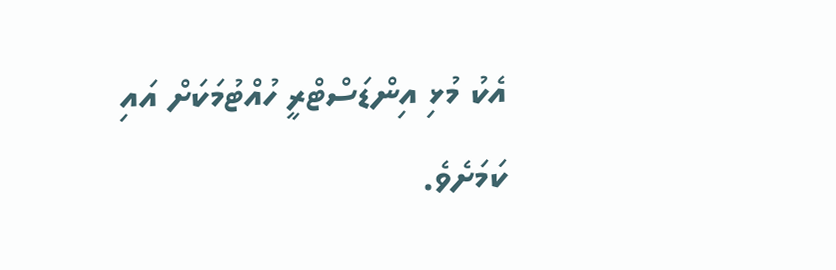އެކު މުޅި އިންޑަސްޓްރީ ހުއްޓުމަކަށް އައި ކަމަށެވެ.